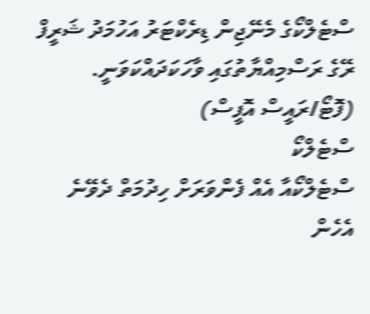ސްޓެލްކޯގެ މެނޭޖިން ޑިރެކްޓަރު އަހުމަދު ޝަރީފް ރޭގެ ރަސްމިއްޔާތުގައި ވާހަކަދައްކަވަނީ. (ފޮޓޯ/ރައީސް އޮފީސް)
ސްޓެލްކޯ
ސްޓެލްކޯއާ އެއް ފެންވަރަށް ހިދުމަތް ދެވޭނެ އެހެން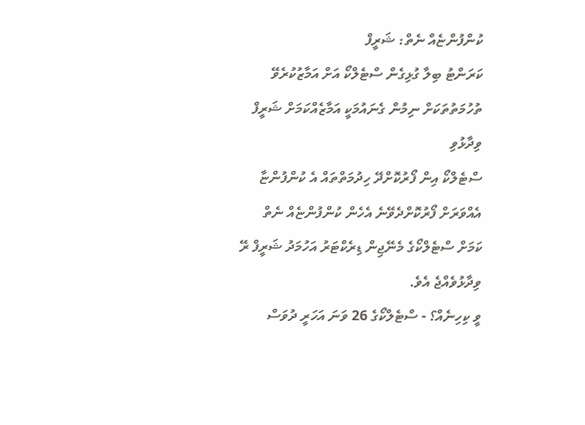ކުންފުންޏެއް ނެތް: ޝަރީފް
ކަރަންޓު ބިލާ ގުޅިގެން ސްޓެލްކޯ އަށް އަމާޒުކުރެވޭ ތުހުމަތުތަކަށް ނިމުން ގެނައުމަކީ އަމާޒެއްކަމަށް ޝަރީފް ވިދާޅުވި
ސްޓެލްކޯ އިން ފޯރުކޮށްދޭ ހިދުމަތްތައް އެ ކުންފުންޏާ އެއްވަރަށް ފޯރުކޮށްދެވޭނެ އެހެން ކުންފުންޏެއް ނެތް ކަމަށް ސްޓެލްކޯގެ މެނޭޖިން ޑިރެކްޓަރު އަހުމަދު ޝަރީފް ރޭ ވިދާޅުވެއްޖެ އެވެ.
ވީ ކިހިނެއް؟ - ސްޓެލްކޯގެ 26 ވަނަ އަހަރީ ދުވަސް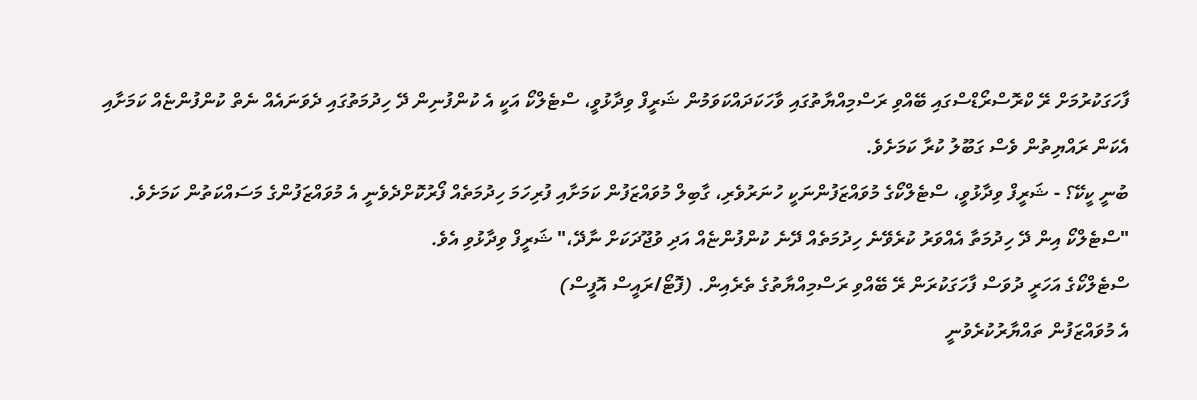ފާހަގަކުރުމަށް ރޭ ކްރޮސްރޯޑްސްގައި ބޭއްވި ރަސްމިއްޔާތުގައި ވާހަކަދައްކަވަމުން ޝަރީފް ވިދާޅުވީ، ސްޓެލްކޯ އަކީ އެ ކުންފުނިން ދޭ ހިދުމަތުގައި ދެވަނައެއް ނެތް ކުންފުންޏެއް ކަމަށާއި އެކަން ރައްޔިތުން ވެސް ގަބޫލު ކުރާ ކަމަށެވެ.
ބުނީ ކީކޭ؟ - ޝަރީފް ވިދާޅުވީ، ސްޓެލްކޯގެ މުވައްޒަފުންނަކީ ހުނަރުވެރި، ގާބިލް މުވައްޒަފުން ކަމަށާއި ފުރިހަމަ ހިދުމަތެއް ފޯރުކޮށްދެވެނީ އެ މުވައްޒަފުންގެ މަސައްކަތުން ކަމަށެވެ.
"ސްޓެލްކޯ އިން ދޭ ހިދުމަތާ އެއްވަރު ކުރެވޭނެ ހިދުމަތެއް ދޭނެ ކުންފުންޏެއް އަދި ވުޖޫދަކަށް ނާދޭ،" ޝަރީފް ވިދާޅުވި އެވެ.
ސްޓެލްކޯގެ އަހަރީ ދުވަސް ފާހަގަކުރަން ރޭ ބޭއްވި ރަސްމިއްޔާތުގެ ތެރެއިން. (ފޮޓޯ/ރައީސް އޮފީސް)
އެ މުވައްޒަފުން ތައްޔާރުކުރެވުނީ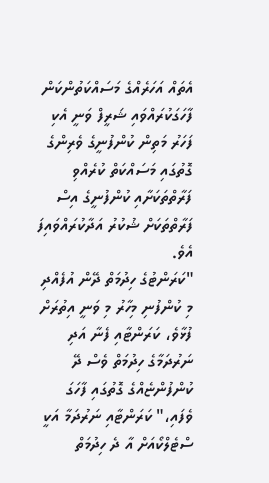އެތައް އަހަރެއްގެ މަސައްކަތުންކަން ފާހަގަކުރައްވައި ޝަރީފް ވަނީ އެކި ފަހަރު މަތިން ކުންފުނީގެ ވެރިންގެ ގޮތުގައި މަސައްކަތް ކުރެއްވި ފަރާތްތަކަށާއި ކުންފުނީގެ އިސް ފަރާތްތަކަށް ޝުކުރު އަދާކުރައްވައިފަ އެވެ.
"ކަރަންޓުގެ ހިދުމަތް ދޭން އުފެއްދި މި ކުންފުނި މިހާރު މި ވަނީ އިތުރަށް ފުޅާވެ، ކަރަންޓާއި ފެނާ އަދި ނަރުދަމާގެ ހިދުމަތް ވެސް ދޭ ކުންފުންޏެއްގެ ގޮތުގައި ފާހަގަ ވެފައި،" ކަރަންޓާއި ނަރުދަމާ އަކީ ސްޓެލްކޯއަށް އާ ދެ ހިދުމަތް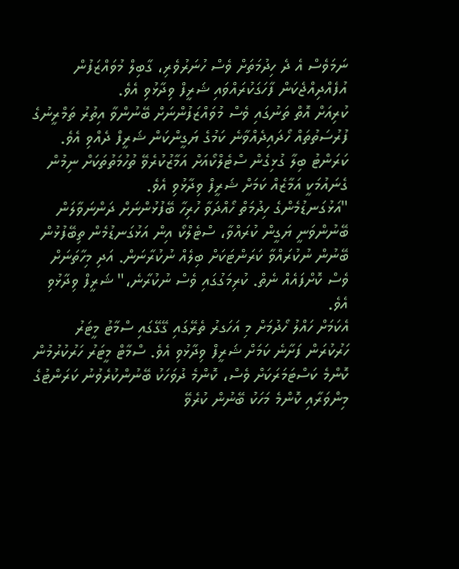ނަމަވެސް އެ ދެ ހިދުމަތަށް ވެސް ހުނަރުވެރި، ގާބިލް މުވައްޒަފުން އުފެއްދިއްޖެކަން ފާހަގަކުރައްވައި ޝަރީފް ވިދާޅުވި އެވެ.
ކުރިއަށް އޮތް ތަނުގައި ވެސް މުވައްޒަފުންނަށް ބޭނުންވާ އިތުރު ތަމްރީނުގެ ފުރުސަތުތައް ހޯދައިދެއްވާނެ ކަމުގެ ޔަގީންކަން ޝަރީފް ދެއްވި އެވެ.
ކަރަންޓު ބިލާ ގުޅިގެން ސްޓެލްކޯއަށް އަމާޒުކުރެވޭ ތުހުމަތުތަކަށް ނިމުން ގެނައުމަކީ އަމާޒެއް ކަމަށް ޝަރީފް ވިދާޅުވި އެވެ.
"އަޅުގަނޑުމެންގެ ހިދުމަތް ހޯއްދަވާ ހުރިހާ ބޭފުޅުންނަށް ދަންނަވާލަން ބޭނުންވަނީ ޔަގީން ކުރައްވާ، ސްޓެލްކޯ އިން އަޅުގަނޑުމެން ތިބޭފުޅުން ބޭނުން ނުކުރައްވާ ކަރަންޓަކަށް ބިލެއް ނުކުރާނަން. އަދި މިހާތަނަށް ވެސް ކޮށްފައެއް ނެތް. ކުރިމަގުގައި ވެސް ނުކުރާނެ،" ޝަރީފް ވިދާޅުވި އެވެ.
އެކަމަށް ހައްލު ހޯދުމަށް މި އަހަގރު ތެރޭގައި ގޭގޭގައި ސްމާޓު މީޓަރު ހަރުކުރަން ފަށާނެ ކަމަށް ޝަރީފް ވިދާޅުވި އެވެ. ސްމާޓް މީޓަރު ހަރުކުރުމުން ކޮންމެ ކަސްޓަމަރަކަށް ވެސް، ކޮންމެ ދުވަހަކު ބޭނުންކުރެވުނު ކަރަންޓުގެ މިންވަރާއި ކޮންމެ މަހަކު ބޭނުން ކުރެވޭ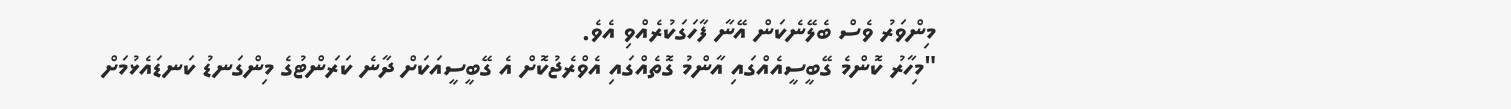މިންވަރު ވެސް ބެލޭނެކަން އޭނާ ފާހަގަކުރެއްވި އެވެ.
"މިހާރު ކޮންމެ ގޭބީސީއެއްގައި އާންމު ގޮތެއްގައި އެވްރެޖުކޮށް އެ ގޭބީސީއަކަށް ދާނެ ކަރަންޓުގެ މިންގަނޑު ކަނޑައެޅުމަށް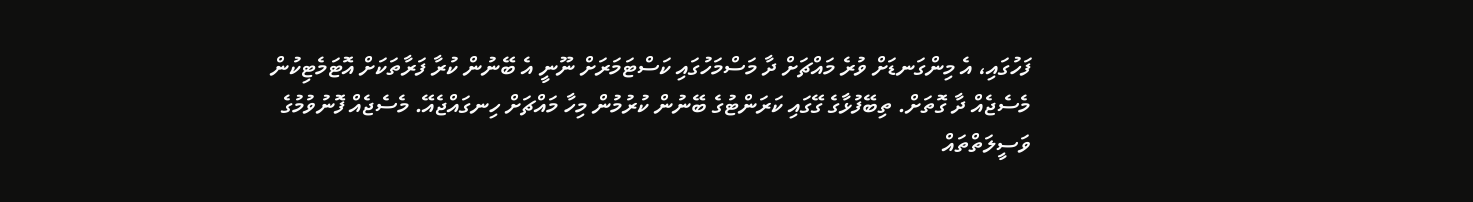ފަހުގައި، އެ މިންގަނޑަށް ވުރެ މައްޗަށް ދާ މަސްމަހުގައި ކަސްޓަމަރަށް ނޫނީ އެ ބޭނުން ކުރާ ފަރާތަކަށް އޮޓަމެޓިކުން މެސެޖެއް ދާ ގޮތަށް. ތިބޭފުޅާގެ ގޭގައި ކަރަންޓުގެ ބޭނުން ކުރުމުން މިހާ މައްޗަށް ހިނގައްޖެއޭ. މެސެޖެއް ފޮނުވުމުގެ ވަސީލަތްތައް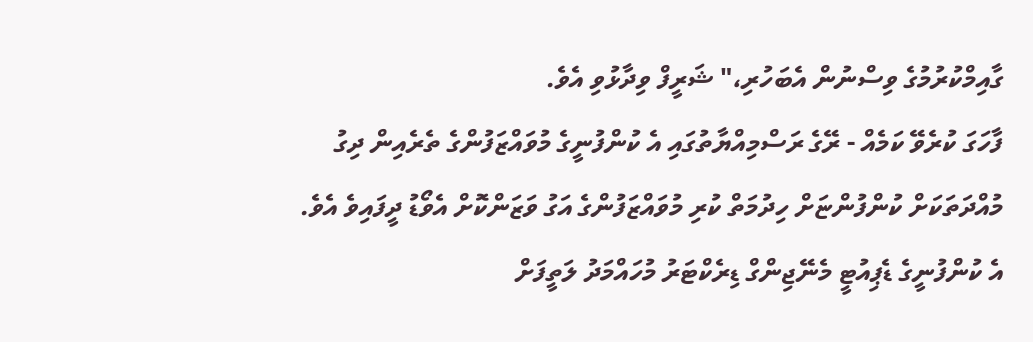ގާއިމްކުރުމުގެ ވިސްނުން އެބަހުރި،" ޝަރީފް ވިދާޅުވި އެވެ.
ފާހަގަ ކުރެވޭ ކަމެއް - ރޭގެ ރަސްމިއްޔާތުގައި އެ ކުންފުނީގެ މުވައްޒަފުންގެ ތެރެއިން ދިގު މުއްދަތަކަށް ކުންފުންޏަށް ހިދުމަތް ކުރި މުވައްޒަފުންގެ އަގު ވަޒަންކޮށް އެވޯޑު ދީފައިވެ އެވެ.
އެ ކުންފުނީގެ ޑެޕިއުޓީ މެނޭޖިންގް ޑިރެކްޓަރު މުހައްމަދު ލަތީފަށް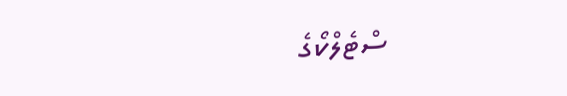ސްޓެލްކޯގެ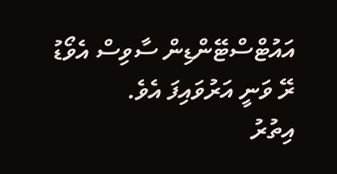އައުޓްސްޓޭންޑިން ސާވިސް އެވޯޑު ރޭ ވަނީ އަރުވައިފަ އެވެ.
އިތުރު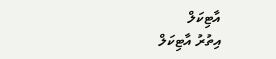އާޓިކަލް
އިތުރު އާޓިކަލް